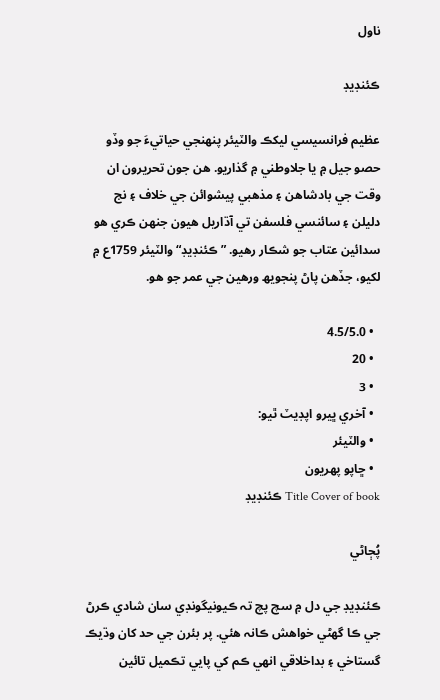ناول

ڪئنڊيڊ

عظيم فرانسيسي ليکڪ والٽيئر پنھنجي حياتيءَ جو وڏو حصو جيل ۾ يا جلاوطني ۾ گذاريو. ھن جون تحريرون ان وقت جي بادشاھن ۽ مذھبي پيشوائن جي خلاف ۽ نج دليلن ۽ سائنسي فلسفن تي آڌاريل ھيون جنھن ڪري ھو سدائين عتاب جو شڪار رھيو. ”ڪئنڊيڊ“ والٽيئر 1759ع ۾ لکيو، جڏهن پاڻ پنجويھ ورهين جي عمر جو هو.

  • 4.5/5.0
  • 20
  • 3
  • آخري ڀيرو اپڊيٽ ٿيو:
  • والٽيئر
  • ڇاپو پھريون
Title Cover of book ڪئنڊيڊ

پُڄاڻي

ڪئنڊيڊ جي دل ۾ سچ پچ تہ ڪيونيگونڊي سان شادي ڪرڻ جي ڪا گهڻي خواهش ڪانہ هئي. پر بئرن جي حد کان وڌيڪ گستاخي ۽ بداخلاقي انهي ڪم کي پايي تڪميل تائين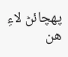پهچائڻ لاءِ هن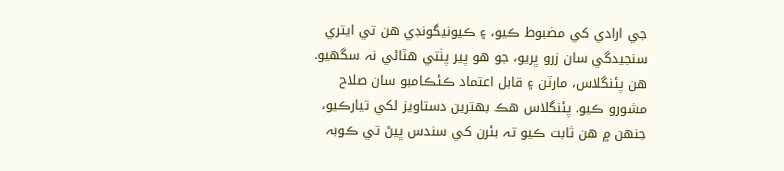جي ارادي کي مضبوط ڪيو، ۽ ڪيونيگونڊي هن تي ايتري سنجيدگي سان زرو ڀريو، جو هو پير پٺتي هٽائي نہ سگهيو. هن پئنگلاس، مارٽن ۽ قابل اعتماد ڪئڪامبو سان صلاح مشورو ڪيو. پئنگلاس هڪ بهترين دستاويز لکي تيارڪيو، جنهن ۾ هن ثابت ڪيو تہ بئرن کي سندس ڀيڻ تي ڪوبہ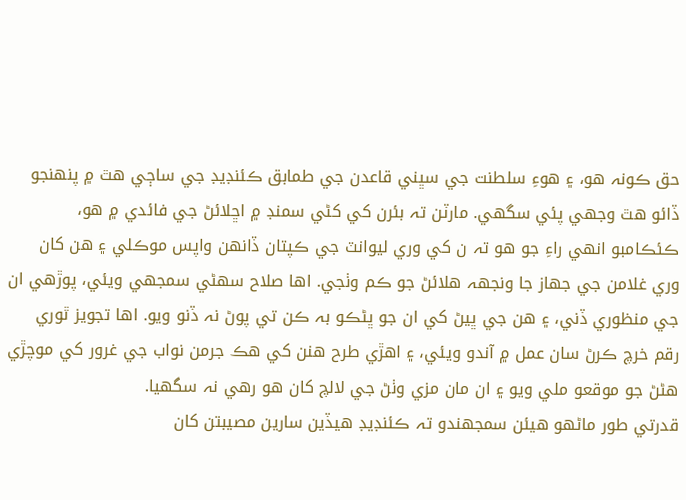حق ڪونہ هو، ۽ هوءِ سلطنت جي سڀني قاعدن جي طمابق ڪئنڊيڊ جي ساڄي هٿ ۾ پنهنجو ڏائو هٿ وجهي پئي سگهي. مارٽن تہ بئرن کي کڻي سمنڊ ۾ اڇلائڻ جي فائدي ۾ هو، ڪئڪامبو انهي راءِ جو هو تہ ن کي وري ليوانٽ جي ڪپتان ڏانهن واپس موڪلي ۽ هن کان وري غلامن جي جهاز جا ونجھہ هلائڻ جو ڪم وٺجي. اها صلاح سهڻي سمجهي ويئي، پوڙهي ان جي منظوري ڏني، ۽ هن جي ڀيڻ کي ان جو ڀڻڪو بہ ڪن تي پوڻ نہ ڏنو ويو. اها تجويز ٿوري رقم خرچ ڪرڻ سان عمل ۾ آندو ويئي، ۽ اهڙي طرح هنن کي هڪ جرمن نواب جي غرور کي موچڙي هڻڻ جو موقعو ملي ويو ۽ ان مان مزي وٺڻ جي لالچ کان هو رهي نہ سگهيا.
قدرتي طور ماڻهو هيئن سمجهندو تہ ڪئنڊيڊ هيڏين سارين مصيبتن کان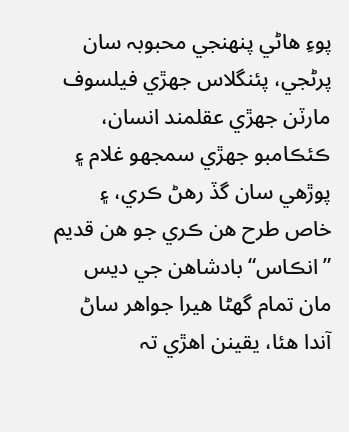پوءِ هاڻي پنهنجي محبوبہ سان پرڻجي، پئنگلاس جهڙي فيلسوف مارٽن جهڙي عقلمند انسان، ڪئڪامبو جهڙي سمجهو غلام ۽ پوڙهي سان گڏ رهڻ ڪري، ۽ خاص طرح هن ڪري جو هن قديم ”انڪاس“ بادشاهن جي ديس مان تمام گهڻا هيرا جواهر ساڻ آندا هئا، يقينن اهڙي تہ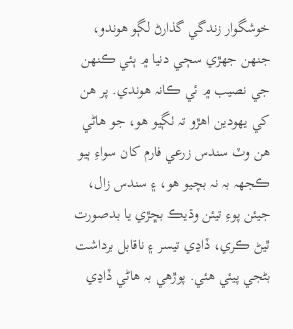خوشگوار زندگي گذارڻ لڳو هوندو، جنهن جهڙي سڄي دنيا ۾ ٻئي ڪنهن جي نصيب ۾ ئي ڪانہ هوندي. پر هن کي يهودين اهڙو تہ ٺڳيو هو، جو هاڻي هن وٽ سندس زرعي فارم کان سواءِ ٻيو ڪجهہ بہ نہ بچيو هو، ۽ سندس زال، جيئن پوءِ تيئن وڌيڪ بڇڙي يا بدصورت ٿيڻ ڪري، ڏاڍي تيسر ۽ ناقابل برداشت بڻجي پيئي هئي. پوڙهي بہ هاڻي ڏاڍي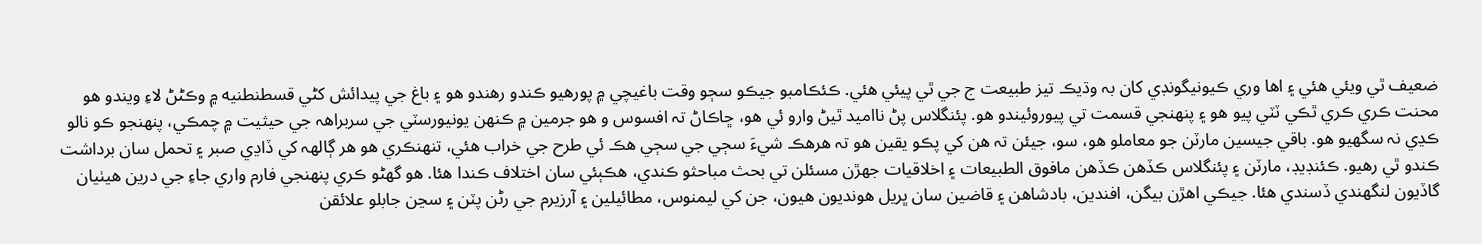ضعيف ٿي ويئي هئي ۽ اها وري ڪيونيگونڊي کان بہ وڌيڪ تيز طبيعت ج جي ٿي پيئي هئي. ڪئڪامبو جيڪو سڄو وقت باغيچي ۾ پورهيو ڪندو رهندو هو ۽ باغ جي پيدائش کڻي قسطنطنيه ۾ وڪڻڻ لاءِ ويندو هو محنت ڪري ڪري ٿڪي ٽٽي پيو هو ۽ پنهنجي قسمت تي پيوروئيندو هو. پئنگلاس پڻ نااميد ٿيڻ وارو ئي هو، ڇاڪاڻ تہ افسوس و هو جرمين ۾ ڪنهن يونيورسٽي جي سربراھہ جي حيثيت ۾ چمڪي، پنهنجو ڪو نالو ڪڍي نہ سگهيو هو. باقي جيسين مارٽن جو معاملو هو، سو، جيئن تہ هن کي پڪو يقين هو تہ هرهڪ شيءَ سڄي جي سڄي هڪ ئي طرح جي خراب هئي، تنهنڪري هو هر ڳالھہ کي ڏاڍي صبر ۽ تحمل سان برداشت ڪندو ٿي رهيو. ڪئنڊيڊ، مارٽن ۽ پئنگلاس ڪڏهن ڪڏهن مافوق الطبيعات ۽ اخلاقيات جهڙن مسئلن تي بحث مباحثو ڪندي، هڪٻئي سان اختلاف ڪندا هئا. هو گهڻو ڪري پنهنجي فارم واري جاءِ جي درين هيٺيان گاڏيون لنگهندي ڏسندي هئا. جيڪي اهڙن بيگن، افندين، بادشاهن ۽ قاضين سان ڀريل هونديون هيون، جن کي ليمنوس، مطائيلين ۽ آرزيرم جي رڻن پٽن ۽ سڃن جابلو علائقن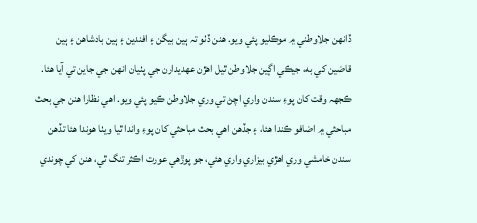ڏانهن جلاوطني ۾ موڪليو پئي ويو. هنن ڏٺو تہ ٻين بيگن ۽ افندين ۽ ٻين بادشاهن ۽ ٻين قاضين کي به، جيڪي اڳين جلاوطن ٿيل اهڙن عهديدارن جي پٺيان انهن جي جاين تي آيا هئا. ڪجهہ وقت کان پوءِ سندن واري اچڻ تي وري جلاوطن ڪيو پئي ويو. اهي نظارا هنن جي بحث مباحثي ۾ اضافو ڪندا هئا، ۽ جڏهن اهي بحث مباحثي کان پوءِ واندا ٿيا ويٺا هوندا هئا تڏهن سندن خامشي وري اهڙي بيزاري واري هئي، جو پوڙهي عورت اڪثر تنگ ٿي، هنن کي چوندي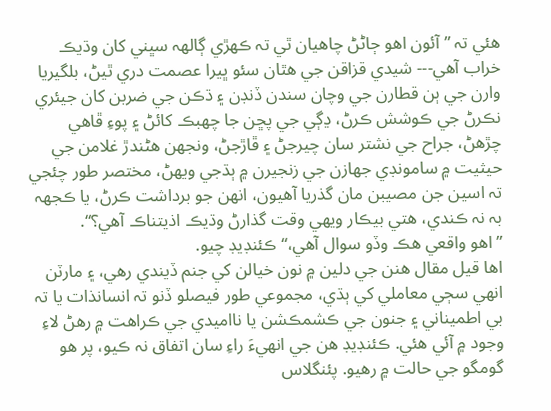هئي تہ ”آئون اهو ڄاڻڻ چاهيان ٿي تہ ڪهڙي ڳالھہ سڀني کان وڌيڪ خراب آهي--- شيدي قزاقن جي هٿان سئو ڀيرا عصمت دري ٿيڻ، بلگيريا وارن جي ٻن قطارن جي وچان سندن ڏنڊن ۽ ڌڪن جي ضربن کان جيئري نڪرڻ جي ڪوشش ڪرڻ، ڍڳي جي پڇن جا چهبڪ کائڻ ۽ پوءِ ڦاهي چڙهڻ، جراح جي نشتر سان چيرجڻ ۽ ڦاڙجڻ، ونجهن هڻندڙ غلامن جي حيثيت ۾ سامونڊي جهازن جي زنجيرن ۾ ٻڌجي ويهڻ، مختصر طور چئجي تہ اسين جن مصيبن مان گذريا آهيون، انهن جو برداشت ڪرڻ، يا ڪجهہ بہ نہ ڪندي، هتي بيڪار ويهي وقت گذارڻ وڌيڪ اذيتناڪ آهي؟“.
”اهو واقعي هڪ وڏو سوال آهي،“ ڪئنڊيڊ چيو.
اها قيل مقال هنن جي دلين ۾ نون خيالن کي جنم ڏيندي رهي، ۽ مارٽن انهي سڄي معاملي کي ٻڌي، مجموعي طور فيصلو ڏنو تہ انسانذات يا تہ بي اطميناني ۽ جنون جي ڪشمڪشن يا نااميدي جي ڪراهت ۾ رهڻ لاءِ وجود ۾ آئي هئي. ڪئنڊيڊ هن جي انهيءَ راءِ سان اتفاق نہ ڪيو، پر هو گومگو جي حالت ۾ رهيو. پئنگلاس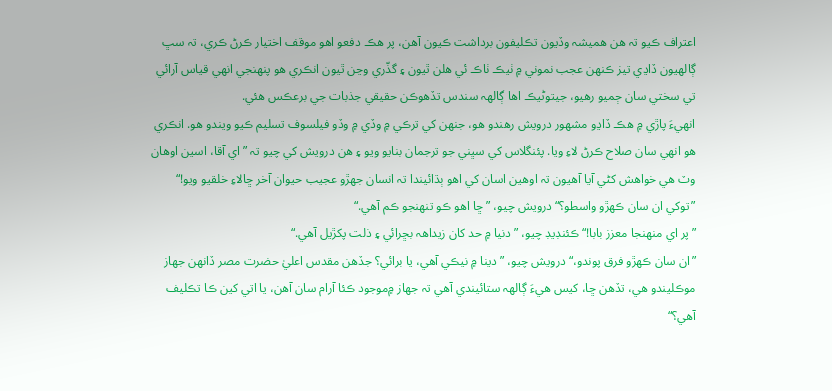اعتراف ڪيو تہ هن ھميشہ وڏيون تڪليفون برداشت ڪيون آهن، پر هڪ دفعو اهو موقف اختيار ڪرڻ ڪري، تہ سڀ ڳالهيون ڏاڍي تيز ڪنهن عجب نموني ۾ ٺيڪ ٺاڪ ئي هلن ٿيون ۽ گذّري وڃن ٿيون انڪري هو پنهنجي انهي قياس آرائي تي سختي سان ڄميو رهيو، جيتوڻيڪ اها ڳالھہ سندس تڏهوڪن حقيقي جذبات جي برعڪس هئي.
انهيءَ پاڙي ۾ هڪ ڏاڍو مشهور درويش رهندو هو، جنهن کي ترڪي ۾ وڏي ۾ وڏو فيلسوف تسليم ڪيو ويندو هو. انڪري هو انهي سان صلاح ڪرڻ لاءِ ويا. پئنگلاس کي سڀني جو ترجمان بنايو ويو ۽ هن درويش کي چيو تہ ”اي آقا، اسين اوهان وٽ هي خواهش کڻي آيا آهيون تہ اوهين اسان کي اهو ٻڌائيندا تہ انسان جهڙو عجيب حيوان آخر ڇالاءِ خلقيو ويو!“
”توکي ان سان ڪهڙو واسطو؟“ درويش چيو، ” ڇا اهو ڪو تنهنجو ڪم آهي.“
”پر اي منهنجا معزز بابا!“ ڪئنڊيڊ چيو، ”دنيا ۾ حد کان زيداھہ بڇرائي ۽ ذلت پکڙيل آهي.“
”ان سان ڪهڙو فرق پوندو،“ درويش چيو، ”دينا ۾ نيڪي آهي، يا برائي؟ جڏهن مقدس اعليٰ حضرت مصر ڏانهن جهاز موڪليندو هي، تڏهن ڇا، کيس هيءَ ڳالھہ ستائيندي آهي تہ جهاز ۾موجود ڪئا آرام سان آهن، يا اتي کين ڪا تڪليف آهي؟“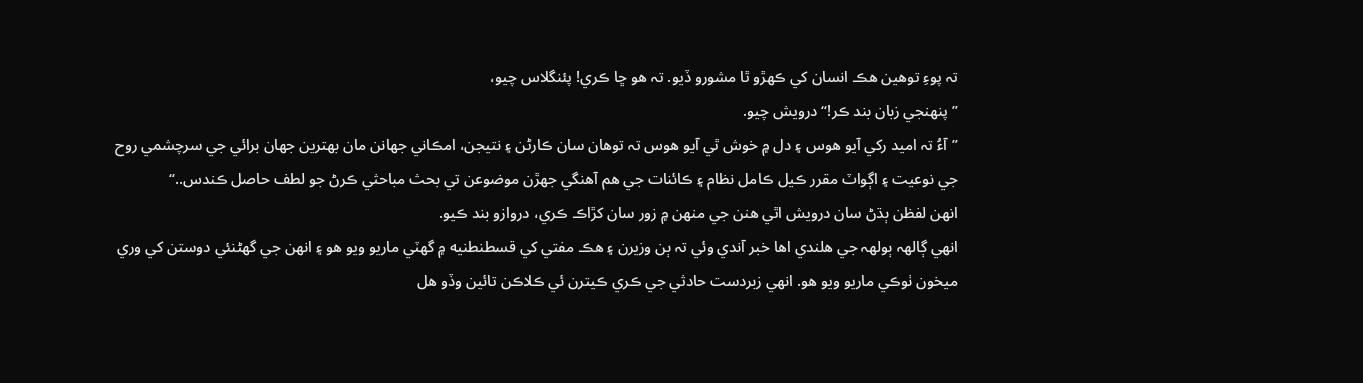تہ پوءِ توهين هڪ انسان کي ڪهڙو ٿا مشورو ڏيو. تہ هو ڇا ڪري! پئنگلاس چيو،
”پنهنجي زبان بند ڪر!“ درويش چيو.
”آءُ تہ اميد رکي آيو هوس ۽ دل ۾ خوش ٿي آيو هوس تہ توهان سان ڪارڻن ۽ نتيجن، امڪاني جهانن مان بهترين جهان برائي جي سرچشمي روح جي نوعيت ۽ اڳواٽ مقرر ڪيل ڪامل نظام ۽ ڪائنات جي هم آهنگي جهڙن موضوعن تي بحث مباحثي ڪرڻ جو لطف حاصل ڪندس..“
انهن لفظن ٻڌڻ سان درويش اٿي هنن جي منهن ۾ زور سان کڙاڪ ڪري، دروازو بند ڪيو.
انهي ڳالھہ ٻولھہ جي هلندي اها خبر آندي وئي تہ ٻن وزيرن ۽ هڪ مفتي کي قسطنطنيه ۾ گهٽي ماريو ويو هو ۽ انهن جي گهڻنئي دوستن کي وري ميخون ٺوڪي ماريو ويو هو. انهي زبردست حادثي جي ڪري ڪيترن ئي ڪلاڪن تائين وڏو هل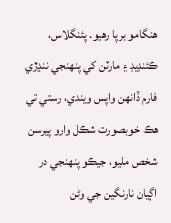هنگامو برپا رهيو. پئنگلاس، ڪئنڊيڊ ۽ مارٽن کي پنهنجي ننڍڙي فارم ڏانهن واپس ويندي، رستي تي هڪ خوبصورت شڪل وارو پيرسن شخص مليو، جيڪو پنهنجي در اڳيان نارنگين جي وڻن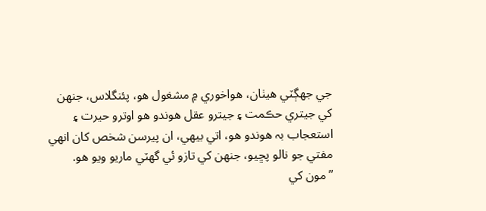جي جهڳٽي هيٺان، هواخوري ۾ مشغول هو، پئنگلاس، جنهن کي جيتري حڪمت ۽ جيترو عقل هوندو هو اوترو حيرت ۽ استعجاب بہ هوندو هو، اتي بيهي، ان پيرسن شخص کان انهي مفتي جو نالو پڇيو، جنهن کي تازو ئي گهٽي ماريو ويو هو.
”مون کي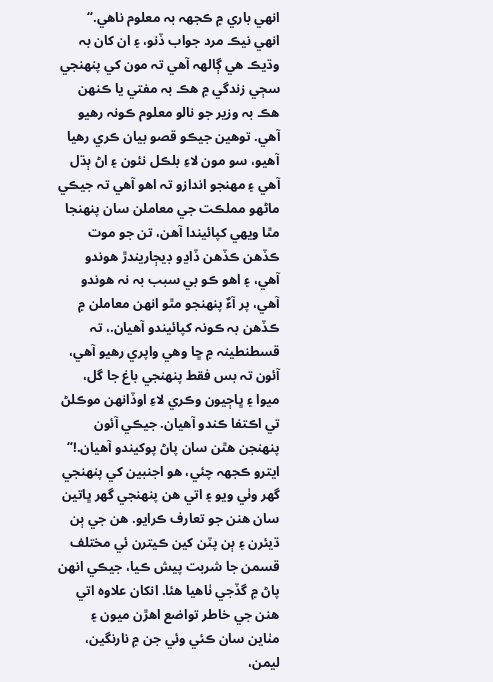انهي باري ۾ ڪجهہ بہ معلوم ناهي.“
انهي نيڪ مرد جواب ڏنو، ۽ ان کان بہ وڌيڪ هي ڳالھہ آهي تہ مون کي پنهنجي سڄي زندگي ۾ هڪ بہ مفتي يا ڪنهن هڪ بہ وزير جو نالو معلوم ڪونہ رهيو آهي. توهين جيڪو قصو بيان ڪري رهيا آهيو، سو مون لاءِ بلڪل نئون ۽ اڻ ٻڌل آهي ۽ مهنجو اندازو تہ اهو آهي تہ جيڪي ماڻهو مملڪت جي معاملن سان پنهنجا مٿا ويهي کپائيندا آهن، تن جو موت ڪڏهن ڪڏهن ڏاڍو ڊيڄاريندڙ هوندو آهي، ۽ اهو ڪو بي سبب بہ نہ هوندو آهي، پر آءٌ پنهنجو مٿو انهن معاملن ۾ ڪڏهن بہ ڪونہ کپائيندو آهيان.، تہ قسطنطينہ ۾ ڇا وهي واپري رهيو آهي، آئون تہ بس فقط پنهنجي باغ جا گل، ميوا ۽ ڀاڄيون وڪري لاءِ اوڏانهن موڪلڻ تي اڪتفا ڪندو آهيان. جيڪي آئون پنهنجن هٿن سان پاڻ پوکيندو آهيان.!“
ايترو ڪجهہ چئي، هو اجنبين کي پنهنجي گهر وٺي ويو ۽ اتي هن پنهنجي گهر ڀاتين سان هنن جو تعارف ڪرايو. هن جي ٻن ڌيئرن ۽ ٻن پٽن کين ڪيترن ئي مختلف قسمن جا شربت پيش ڪيا، جيڪي انهن پاڻ ۾ گڏجي ٺاهيا هئا. انکان علاوه اتي هنن جي خاطر تواضع اهڙن ميون ۽ مٺاين سان ڪئي وئي جن ۾ نارنگين، ليمن،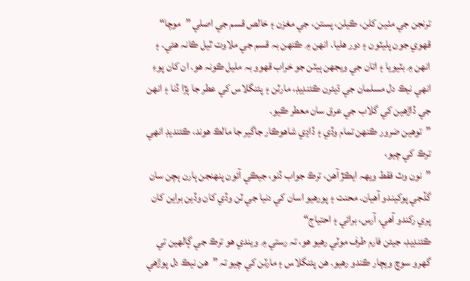ترنجن جي مٺين کلن، ڪيلن، پستن، جي مغزن ۽ خالص قسم جي اصلي ”موچا“ قهوي جون پليٽون ۽ دور هليا. انهن ۾ ڪنهن بہ قسم جي ملاوت ٿيل ڪانہ هئي. ۽ انهن ۾ بٽيويا ۽ اتان جي ويجهن ٻيٽن جو خراب قهوو بہ مليل ڪونہ هو. ان کان پوءِ انهي نيڪ دل مسلمان جي ڌيئرن ڪئنڊيڊ، مارٽن ۽ پئنگلاس کي عطر جا ٻڙا ڏنا ۽ انهن جي ڏاڙهين کي گلاب جي عرق سان معطر ڪيو.
”توهين ضرور ڪنهن تمام وڏي ۽ ڏاڍي شاهوڪار جاگير جا مالڪ هوند، ڪئنديڊ انهي ترڪ کي چيو،
”نون وٽ فقط ويھہ ايڪڙ آهن، ترڪ جواب ڏنو، جيڪي آئون پنهنجن ٻارن ٻچن سان گڏجي پوکيندو آهيان. محنت ۽ پورهيو اسان کي دنيا جي ٽن وڏي کان وڏين براين کان پري رکندو آهي، آرس، برائي ۽ احتياج“
ڪئنڊيڊ، جيئن فارم طرف موٽي رهيو هو، تہ رستي ۾ ويندي هو ترڪ جي ڳالهين تي گهرو سوچ ويچار ڪندو رهيو. هن پئنگلاس ۽ مارٽن کي چيو تہ ”هن نيڪ دل پوڙهي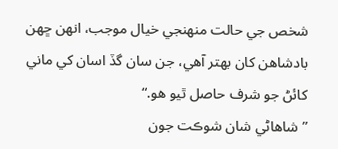شخص جي حالت منهنجي خيال موجب، انهن ڇهن بادشاهن کان بهتر آهي، جن سان گڏ اسان کي ماني کائڻ جو شرف حاصل ٿيو هو.“
”شاهاڻي شان شوڪت جون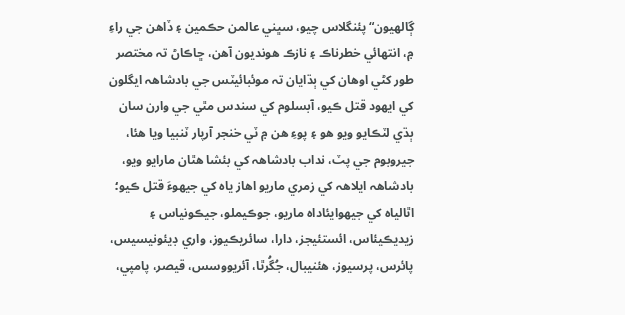ڳالهيون“ پئنگلاس چيو، سڀني عالمن حڪمين ۽ ڏاهن جي راءِ ۾، انتهائي خطرناڪ ۽ نازڪ هونديون آهن، ڇاڪاڻ تہ مختصر طور کڻي اوهان کي ٻڌايان تہ موئبائيٽس جي بادشاھہ ايگلون کي ايهود قتل ڪيو، آبسلوم کي سندس مٿي جي وارن سان ٻڌي لٽڪايو ويو هو ۽ پوءِ هن ۾ ٽي خنجر آرپار ٽنبيا ويا هئا، جيروبوم جي پٽ، نداب بادشاھہ کي بئشا هٿان مارايو ويو، بادشاھہ ايلاھہ کي زمري ماريو اهاز ياه کي جيهوءَ قتل ڪيو؛ اٿالياه کي جيهوايئاداه ماريو، جوڪيملو، جيڪونياس ۽ زيديڪيئاس، ائستئيجز، دارا، سائريڪيوز، واري ڊيئونيسيس، پائرس، پرسيوز، هئنيبال، جُگُرٿا، آئريووسس، قيصر، پامپي،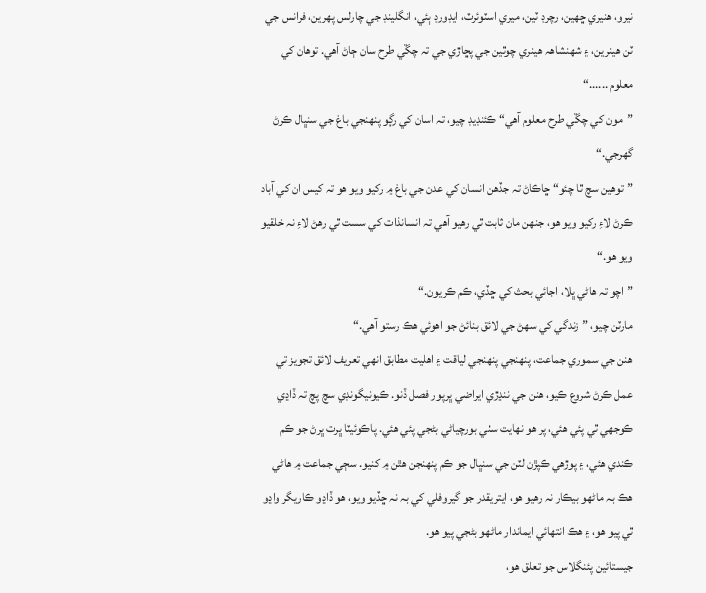نيرو، هنيري ڇهين، رچرڊ ٽين، ميري اسٽوئرٽ، ايڊورڊ ٻئي، انگلينڊ جي چارلس پهرين، فرانس جي ٽن هينرين، ۽ شهنشاھہ هينري چوٿين جي پڇاڙي جي تہ چڱي طرح سان ڄاڻ آهي. توهان کي معلوم ......“
”مون کي چڱي طرح معلوم آهي“ ڪئنڊيڊ چيو، تہ اسان کي رڳو پنهنجي باغ جي سنڀال ڪرڻ گهرجي.“
”توهين سچ ٿا چئو“ ڇاڪاڻ تہ جڏهن انسان کي عدن جي باغ ۾ رکيو ويو هو تہ کيس ان کي آباد ڪرڻ لاءِ رکيو ويو هو، جنهن مان ثابت ٿي رهيو آهي تہ انسانذات کي سست ٿي رهڻ لاءِ نہ خلقيو ويو هو.“
”اچو تہ هاڻي ڀلا، اجائي بحث کي ڇڏي، ڪم ڪريون.“
مارٽن چيو، ”زندگي کي سهڻ جي لائق بنائڻ جو اهوئي هڪ رستو آهي.“
هنن جي سموري جماعت، پنهنجي پنهنجي لياقت ۽ اهليت مطابق انهي تعريف لائق تجويز تي عمل ڪرڻ شروع ڪيو، هنن جي ننڍڙي ايراضي ڀرپور فصل ڏنو. ڪيونيگونڊي سچ پچ تہ ڏاڍي ڪوجهي ٿي پئي هئي، پر هو نهايت سٺي بورچياڻي بڻجي پئي هئي. پاڪوئيٽا ڀرت ڀرڻ جو ڪم ڪندي هئي، ۽ پوڙهي ڪپڙن لٽن جي سنڀال جو ڪم پنهنجن هٿن ۾ کنيو. سڄي جماعت ۾ هاڻي هڪ بہ ماڻهو بيڪار نہ رهيو هو، ايتريقدر جو گيروفلي کي بہ نہ ڇڏيو ويو، هو ڏاڍو ڪاريگر واڍو ٿي پيو هو، ۽ هڪ انتهائي ايماندار ماڻهو بڻجي پيو هو.
جيستائين پئنگلاس جو تعلق هو،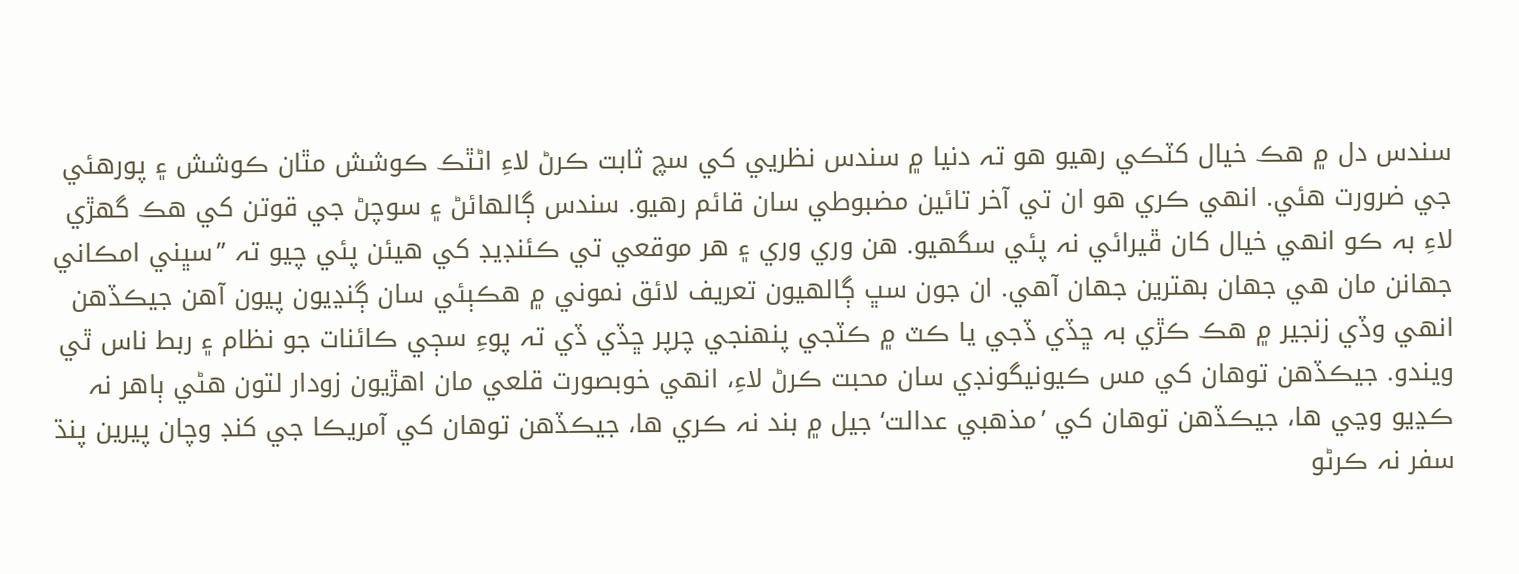سندس دل ۾ هڪ خيال کٽڪي رهيو هو تہ دنيا ۾ سندس نظريي کي سچ ثابت ڪرڻ لاءِ اڻٿڪ ڪوشش مٿان ڪوشش ۽ پورهئي جي ضرورت هئي. انهي ڪري هو ان تي آخر تائين مضبوطي سان قائم رهيو. سندس ڳالهائڻ ۽ سوچڻ جي قوتن کي هڪ گهڙي لاءِ بہ ڪو انهي خيال کان ڦيرائي نہ پئي سگهيو. هن وري وري ۽ هر موقعي تي ڪئنڊيڊ کي هيئن پئي چيو تہ ”سڀني امڪاني جهانن مان هي جهان بهترين جهان آهي. ان جون سڀ ڳالهيون تعريف لائق نموني ۾ هڪٻئي سان ڳنڍيون پيون آهن جيڪڏهن انهي وڏي زنجير ۾ هڪ ڪڙي بہ ڇڏي ڏجي يا ڪٽ ۾ ڪٽجي پنهنجي چرپر ڇڏي ڏي تہ پوءِ سڄي ڪائنات جو نظام ۽ ربط ناس ٿي ويندو. جيڪڏهن توهان کي مس ڪيونيگونڊي سان محبت ڪرڻ لاءِ، انهي خوبصورت قلعي مان اهڙيون زودار لتون هڻي ٻاهر نہ ڪڍيو وڃي ها، جيڪڏهن توهان کي ’مذهبي عدالت‘ جيل ۾ بند نہ ڪري ها، جيڪڏهن توهان کي آمريڪا جي کنڊ وچان پيرين پنڌ سفر نہ ڪرڻو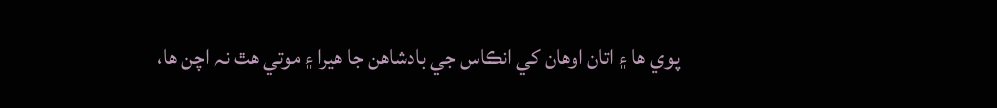پوي ها ۽ اتان اوهان کي انڪاس جي بادشاهن جا هيرا ۽ موتي هٿ نہ اچن ها،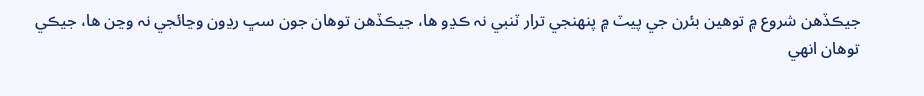جيڪڏهن شروع ۾ توهين بئرن جي پيٽ ۾ پنهنجي ترار ٽنبي نہ ڪڍو ها، جيڪڏهن توهان جون سڀ رڍون وڃائجي نہ وڃن ها، جيڪي توهان انهي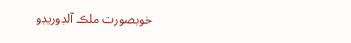خوبصورت ملڪ آلڊوريڊو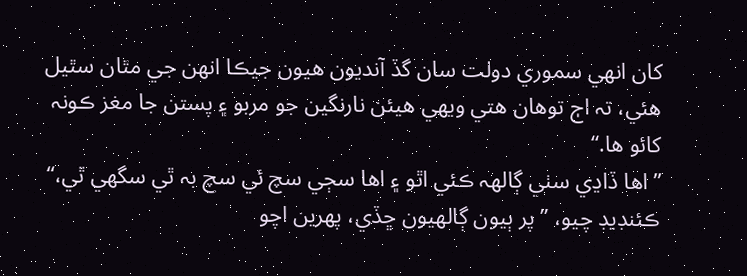کان انهي سموري دولت سان گڏ آنديون هيون جيڪا انهن جي مٿان سٿيل هئي، تہ اڄ توهان هتي ويهي هيئن نارنگين جو مربو ۽ پستن جا مغز ڪونہ کائو ها.“
”اها ڏاڍي سٺي ڳالھہ ڪئي اٿو ۽ اها سڄي سچ ئي سچ بہ ٿي سگهي ٿي،“ ڪئنڊيڊ چيو، ”پر ٻيون ڳالهيون ڇڏي، پهرين اچو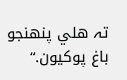تہ هلي پنهنجو باغ پوکيون.“